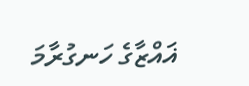ޣައްޒާގެ ހަނގުރާމަ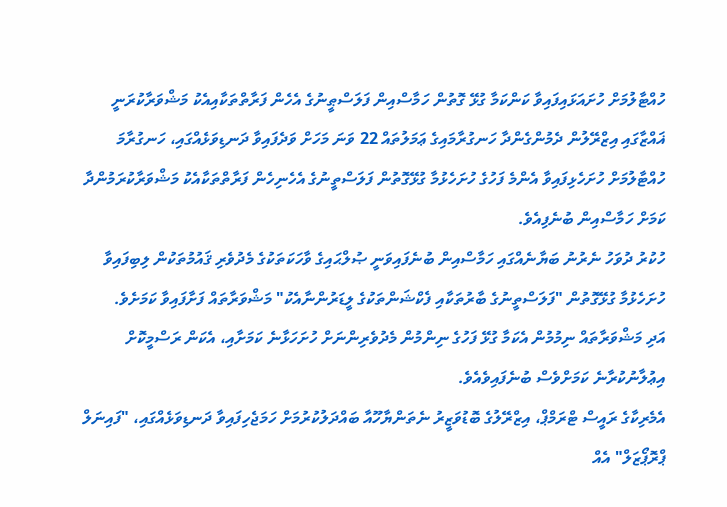ހުއްޓާލުމަށް ހުށައަޅައިފައިވާ ކަންކަމާ ގުޅޭ ގޮތުން ހަމާސްއިން ފަލަސްޠީނުގެ އެހެން ފަރާތްތަކާއިއެކު މަޝްވަރާކުރަނީ
ޣައްޒާގައި އިޒްރޭލުން ދެމުންގެންދާ ހަނގުރާމައިގެ ޢަމަލުތައް 22 ވަނަ މަހަށް ވަދެފައިވާ ދަނޑިވަޅެއްގައި، ހަނގުރާމަ ހުއްޓާލުމަށް ހުށަހެޅިފައިވާ އެންމެ ފަހުގެ ހުށަހެޅުމާ ގުޅޭގޮތުން ފަލަސްތީނުގެ އެހެނިހެން ފަރާތްތަކާއެކު މަޝްވަރާކުރަމުންދާ ކަމަށް ހަމާސްއިން ބުނެފިއެވެ.
ހުކުރު ދުވަހު ނެރުނު ބަޔާނެއްގައި ހަމާސްއިން ބުނެފައިވަނީ ޞުލްޙައިގެ ވާހަކަތަކުގެ މެދުވެރި ޤައުމުތަކުން ލިބިފައިވާ ހުށަހެޅުމާ ގުޅޭގޮތުން "ފަލަސްތީނުގެ ބާރުތަކާއި ފެކްޝަންތަކުގެ ލީޑަރުންނާއެކު" މަޝްވަރާތައް ފަށާފައިވާ ކަމަށެވެ.
އަދި މަޝްވަރާތައް ނިމުމުން އެކަމާ ގުޅޭ ފަހުގެ ނިންމުން މެދުވެރިންނަށް ހުށަހަޅާނެ ކަމަށާއި، އެކަން ރަސްމީކޮށް އިޢުލާނުކުރާނެ ކަމަށްވެސް ބުނެފައިވެއެވެ.
އެމެރިކާގެ ރައީސް ޓްރަމްޕް، އިޒްރޭލުގެ ބޮޑުވަޒީރު ނެތަންޔާހޫއާ ބައްދަލުކުރުމަށް ހަމަޖެހިފައިވާ ދަނޑިވަޅެއްގައި، "ފައިނަލް ޕްރޮޕޯޒަލް" އެއް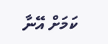ކަމަށް އޭނާ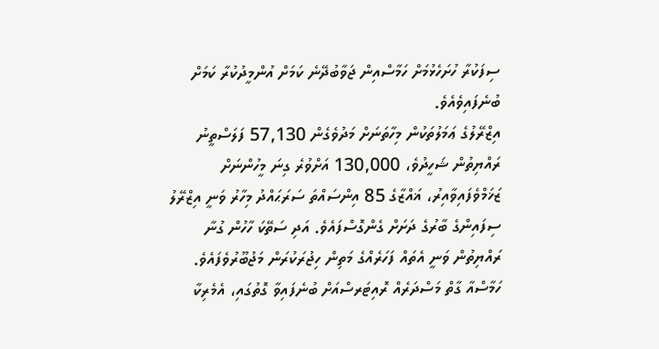ސިފަކުރާ ހުށަހެޅުމަށް ހަމާސްއިން ޖަވާބުދޭނެ ކަމަށް އުންމީދުކުރާ ކަމަށް ބުނެފައިވެއެވެ.
އިޒްރޭލުގެ ޢަމަލުތަކުން މިހާތަނަށް މަދުވެގެން 57,130 ފަލަސްތީނު ރައްޔިތުން ޝަހީދުވެ، 130,000 އަށްވުރެ ގިނަ މީހުންނަށް ޒަޚަމްވެފައިވާއިރު، ޣައްޒާގެ 85 އިންސައްތަ ސަރަޙައްދު މިހާރު ވަނީ އިޒްރޭލު ސިފައިންގެ ބާރުގެ ދަށަށް ގެންގޮސްފައެވެ. އަދި ސަތޭކަ ހާހުން ގުނާ ރައްޔިތުން ވަނީ އެތައް ފަހަރެއްގެ މަތިން ހިޖުރަކުރަން މަޖުބޫރުވެފައެވެ.
ހަމާސްއާ ގާތް މަސްދަރެއް ރޮއިޓަރސްއަށް ބުނެފައިވާ ގޮތުގައި، އެމެރިކާ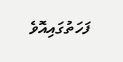ފަހަތުގައިއޮވެ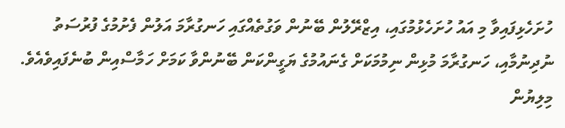ހުށަހެޅިފައިވާ މި އައު ހުށަހެޅުމުގައި، އިޒްރޭލުން ބޭނުން ވަގުތެއްގައި ހަނގުރާމަ އަލުން ފެށުމުގެ ފުރުސަތު ނުދިނުމާއި، ހަނގުރާމަ މުޅިން ނިމުމަކަށް ގެނައުމުގެ ޔަގީންކަން ބޭނުންވާ ކަމަށް ހަމާސްއިން ބުނެފައިވެއެވެ.
މިލިޔުން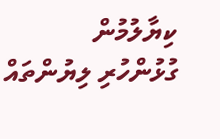ކިޔާލުމުން
ގުޅުންހުރި ލިޔުންތައް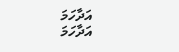އަދާހަމަ
އަދާހަމަ